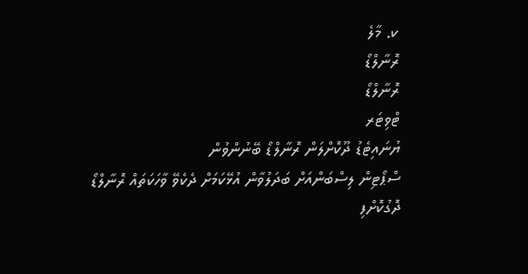ކ. މާލެ
ރޮނާލްޑޯ
ރޮނާލްޑޯ
ޓްވިޓަރ
ޔުނައިޓެޑު ދޫކޮށްލަން ރޮނާލްޑޯ ބޭނުންވުން
ސްޕޯޓިން ލިސްބަންއަށް ބަދަލުވާން އުޅޭކަމަށް ދެކެވޭ ވާހަކަތައް ރޮނާލްޑޯ ދޮގުކޮށްފި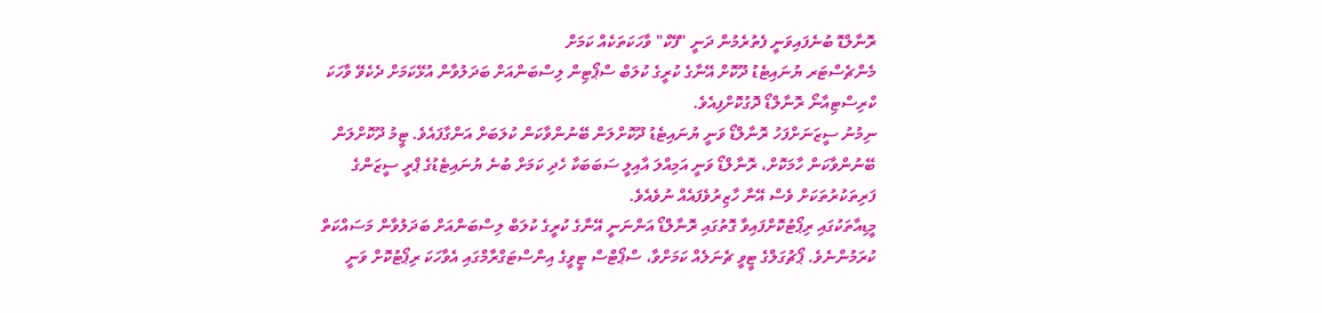ރޮނާލްޑޮ ބުނެފައިވަނީ ފެތުރެމުން ދަނީ "ފޭކް" ވާހަކަތަކެއް ކަމަށް
މެންޗެސްޓަރ ޔުނައިޓެޑު ދޫކޮށް އޭނާގެ ކުރީގެ ކުލަބް ސްޕޯޓިން ލިސްބަންއަށް ބަދަލުވާން އުޅޭކަމަށް ދެކެވޭ ވާހަކަ ކްރިސްޓިއާނޯ ރޮނާލްޑޯ ދޮގުކޮށްފިއެވެ.
ނިމުނު ސީޒަނަށްފަހު ރޮނާލްޑޯ ވަނީ ޔުނައިޓެޑު ދޫކޮށްލަން ބޭނުންވާކަން ކުލަބަށް އަންގާފައެވެ. ޓީމު ދޫކޮށްލަން ބޭނުންވާކަން ހާމަކޮށް، ރޮނާލްޑޯ ވަނީ އަމިއްލަ އާއިލީ ސަބަބަކާ ހެދި ކަމަށް ބުނެ ޔުނައިޓެޑުގެ ޕްރީ ސީޒަންގެ ފަރިތަކުރުތަކަށް ވެސް އޭނާ ހާޒިރުވެފައެއް ނުވެއެވެ.
މީޑިއާތަކުގައި ރިޕޯޓުކޮށްފައިވާ ގޮތުގައި ރޮނާލްޑޯ އަންނަނީ އޭނާގެ ކުރީގެ ކުލަބް ލިސްބަންއަށް ބަދަލުވާން މަސައްކަތް ކުރަމުންނެވެ. ޕޯޗުގަލްގެ ޓީވީ ޗެނަލެއް ކަމަށްވާ، ސްޕޯޓްސް ޓީވީގެ އިންސްޓަގްރާމްގައި އެވާހަކަ ރިޕޯޓުކޮށް ވަނީ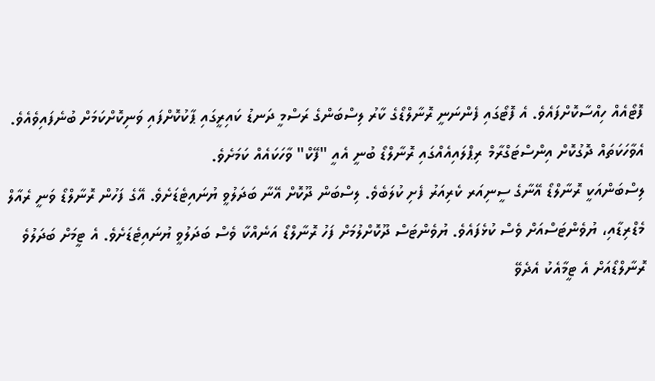ފޮޓޯއެއް ހިއްސާކޮށްފައެވެ. އެ ފޮޓޯގައި ފެންނަނީ ރޮނާލްޑޯގެ ކާރު ލިސްބަންގެ ރަސްމީ ދަނޑު ކައިރީގައި ޕާކުކޮށްފައި ވަނިކޮށްކަމަށް ބުނެފައިވެއެވެ. އެވާހަކަތައް ދޮގުކޮށް އިންސްޓަގްރާމް ރިޕްލައިއެއްގައި ރޮނާލްޑޯ ބުނީ އެއީ "ފޭކް" ވާހަކައެއް ކަމަށެވެ.
ލިސްބަންއަކީ ރޮނާލްޑޯ އޭނާގެ ސީނިއަރ ކެރިއަރު ފެށި ކުލަބެވެ. ލިސްބަން ދޫކޮށް އޭނާ ބަދަލުވީ ޔުނައިޓެޑަށެވެ. އޭގެ ފަހުން ރޮނާލްޑޯ ވަނީ ރެއާލް މެޑްރިޑާއި، ޔުވެންޓަސްއަށް ވެސް ކުޅެފައެވެ. ޔުވެންޓަސް ދޫކޮށްލުމަށް ފަހު ރޮނާލްޑޯ އަނެއްކާ ވެސް ބަދަލުވީ ޔުނައިޓެޑަށެވެ. އެ ޓީމަށް ބަދަލުވެ ރޮނާލްޑޯއަށް އެ ޓީމާއެކު އެދެވޭ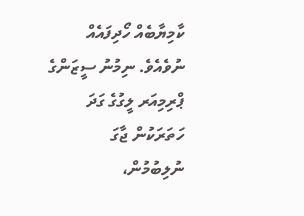ކާމިޔާބެއް ހޯދިފައެއް ނުވެއެވެ. ނިމުނު ސީޒަންގެ ޕްރިމިއަރ ލީގުގެ ގަދަ ހަތަރަކުން ޖާގަ ނުލިބުމުން،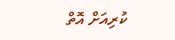ކުރިއަށް އޮތް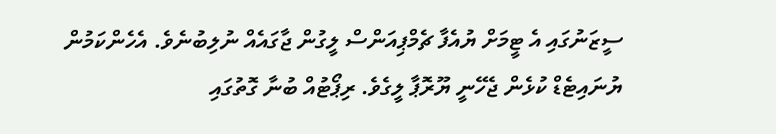ސީޒަނުގައި އެ ޓީމަށް ޔުއެފާ ޗެމްޕިއަންސް ލީގުން ޖާގައެއް ނުލިބުނެވެ. އެހެންކަމުން ޔުނައިޓެޑް ކުޅެން ޖެހޭނީ ޔޫރޮޕާ ލީގެވެ. ރިޕޯޓުއް ބުނާ ގޮތުގައި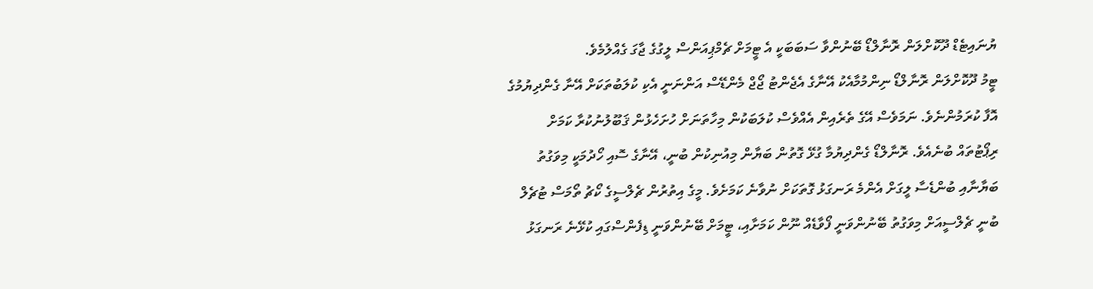ޔުނައިޓެޑް ދޫކޮށްލަން ރޮނާލްޑޯ ބޭނުންވާ ސަބަބަކީ އެ ޓީމަށް ޗެމްޕިއަންސް ލީގުގެ ޖާގަ ގެއްލުމެވެ.
ޓީމު ދޫކޮށްލަން ރޮނާލްޑޯ ނިންމުމާއެކު އޭނާގެ އެޖެންޓު ޖޯޖް މެންޑޭސް އަންނަނީ އެކި ކުލަބުތަކަށް އޭނާ ގެންދިޔުމުގެ އޮފާ ކުރަމުންނެވެ. ނަމަވެސް އޭގެ ތެރެއިން އެއްވެސް ކުލަބަކުން މިހާތަނަށް ހުށަހެޅުން ޤަބޫލުނުކުރާ ކަމަށް ރިޕޯޓުތައް ބުނެއެވެ. ރޮނާލްޑޯ ގެންދިޔުމާ ގުޅޭ ގޮތުން ބަޔާން މިއުނިކުން ބުނީ، އޭނާގެ ސޮއި ހޯދުމަކީ މިވަގުތު ބަޔާނާއި ބުންޑެސާ ލީގަށް އެންމެ ރަނގަޅު ގޮތަކަށް ނުވާނެ ކަމަށެވެ. މީގެ އިތުރުން ޗެލްސީގެ ކޯޗު ތޯމަސް ޓުޗެލް ބުނީ ޗެލްސީއަށް މިވަގުތު ބޭނުންވަނީ ފޯވާޑެއް ނޫން ކަމަށާއި، ޓީމަށް ބޭނުންވަނީ ޑިފެންސްގައި ކުޅޭނެ ރަނގަޅު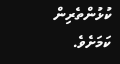ކުޅުންތެރިން ކަމަށެވެ.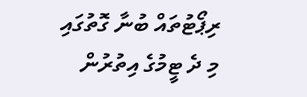ރިޕޯޓުތައް ބުނާ ގޮތުގައި މި ދެ ޓީމުގެ އިތުރުން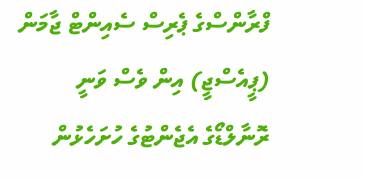ފްރާންސްގެ ޕެރިސް ސެއިންޓް ޖާމަން (ޕީއެސްޖީ) އިން ވެސް ވަނީ ރޮނާލްޑޯގެ އެޖެންޓުގެ ހުށަހެޅުން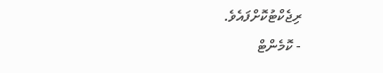ރިޖެކްޓުކޮށްފައެވެ.
- ކޮމެންޓް